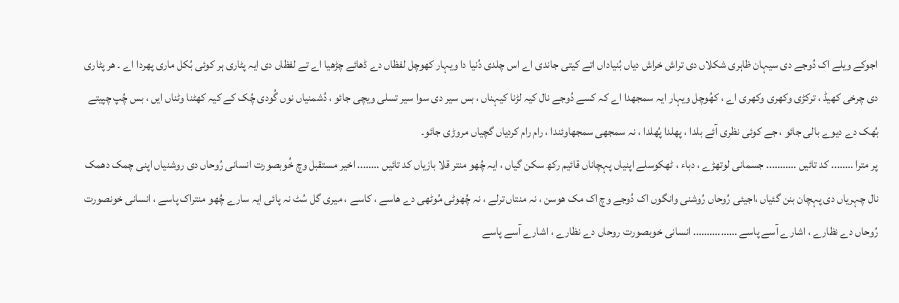اجوکے ویلے اک دُوجے دی سیہان ظاہری شکلاں دی تراش خراش دیاں بُنیاداں اتے کیتی جاندی اے اس چلدی دُنیا دا ویہار کھوچل لفظاں دے ڈھائے چڑھیا اے تے لفظاں دی ایہ پٹاری ہر کوئی بُکل ماری پھردا اے ۔ ھر پٹاری دی چرخی کھیڈ ، ترکڑی وکھری وکھری اے ، کھُوچل ویہار ایہ سمجھدا اے کہ کسے دُوجے نال کیہ لڑنا کیہناں ، بس سیر دی سوا سیر تسلی ویچی جائو ، دُشمنیاں نوں گُودی چُک کے کیہ کھٹنا وٹناں ایں ، بس چُپ چپیتے بُھک دے دیوے بالی جائو ، جے کوئی نظری آئے بلدا ، پھلدا پُھلدا ، نہ سمجھی سمجھاوئندا ، رام رام کردیاں گچیاں مروڑی جائو۔
پر مترا …….. کد تائیں ……….. جسمانی لوتھڑے ، دباء ، ٹھکوسلے اپنیاں پہچاناں قائیم رکھ سکن گیاں ، ایہ چُھو منتر قلا بازیاں کد تائیں …….. اخیر مستقبل وچ خُوبصورت انسانی رُوحاں دی روشنیاں اپنی چمک دھمک نال چہریاں دی پہچان بنن گئیاں ،اجیئی رُوحاں رُوشنی وانگوں اک دُوجے وچ اک مک ھوسن ، نہ منتاں ترلے ، نہ چُھوٹی مُوٹھی دے ھاسے ، کاسے ، میری گل سُٹ نہ پائی ایہ سارے چُھو منتراک پاسے ، انسانی خونصورت رُوحاں دے نظارے ، اشارے آسے پاسے ……………. انسانی خوبصورت روحاں دے نظارے ، اشارے آسے پاسے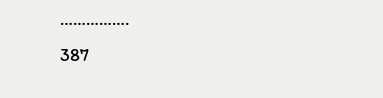…………….
387